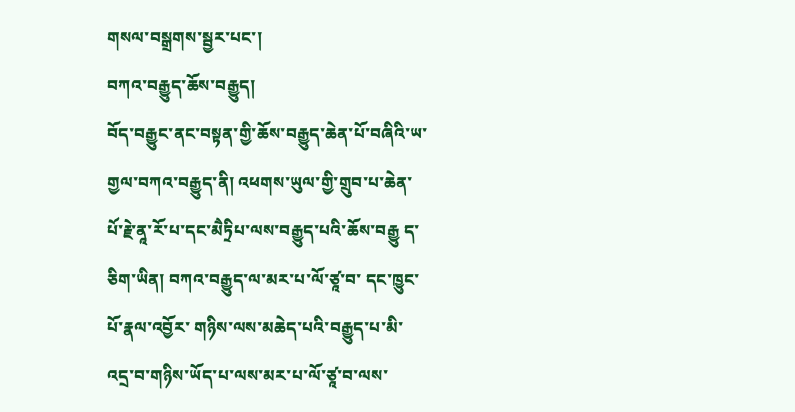གསལ་བསྒྲགས་སྦྱར་པང་།
བཀའ་བརྒྱུད་ཆོས་བརྒྱུད།
བོད་བརྒྱུང་ནང་བསྟན་གྱི་ཆོས་བརྒྱུད་ཆེན་པོ་བཞིའི་ཡ་གྱལ་བཀའ་བརྒྱུད་ནི། འཕགས་ཡུལ་གྱི་གྲུབ་པ་ཆེན་པོ་རྗེ་ནཱ་རོ་པ་དང་མཻཏྲིཔ་ལས་བརྒྱུད་པའི་ཆོས་བརྒྱུ ད་ཅིག་ཡིན། བཀའ་བརྒྱུད་ལ་མར་པ་ལོ་ཙཱ་བ་ དང་ཁྱུང་པོ་རྣལ་འབྱོར་ གཉིས་ལས་མཆེད་པའི་བརྒྱུད་པ་མི་འདྲ་བ་གཉིས་ཡོད་པ་ལས་མར་པ་ལོ་ཙཱ་བ་ལས་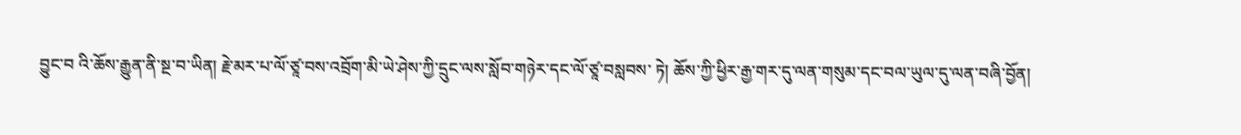བྱུང་བ འི་ཆོས་རྒྱུན་ནི་སྔ་བ་ཡིན། རྗེ་མར་པ་ལོ་ཙཱ་བས་འབྲོག་མི་ཡེ་ཤེས་ཀྱི་དྲུང་ལས་སློབ་གཉེར་དང་ལོ་ཙཱ་བསླབས་ ཏེ། ཆོས་ཀྱི་ཕྱིར་རྒྱ་གར་དུ་ལན་གསུམ་དང་བལ་ཡུལ་དུ་ལན་བཞི་བྱོན།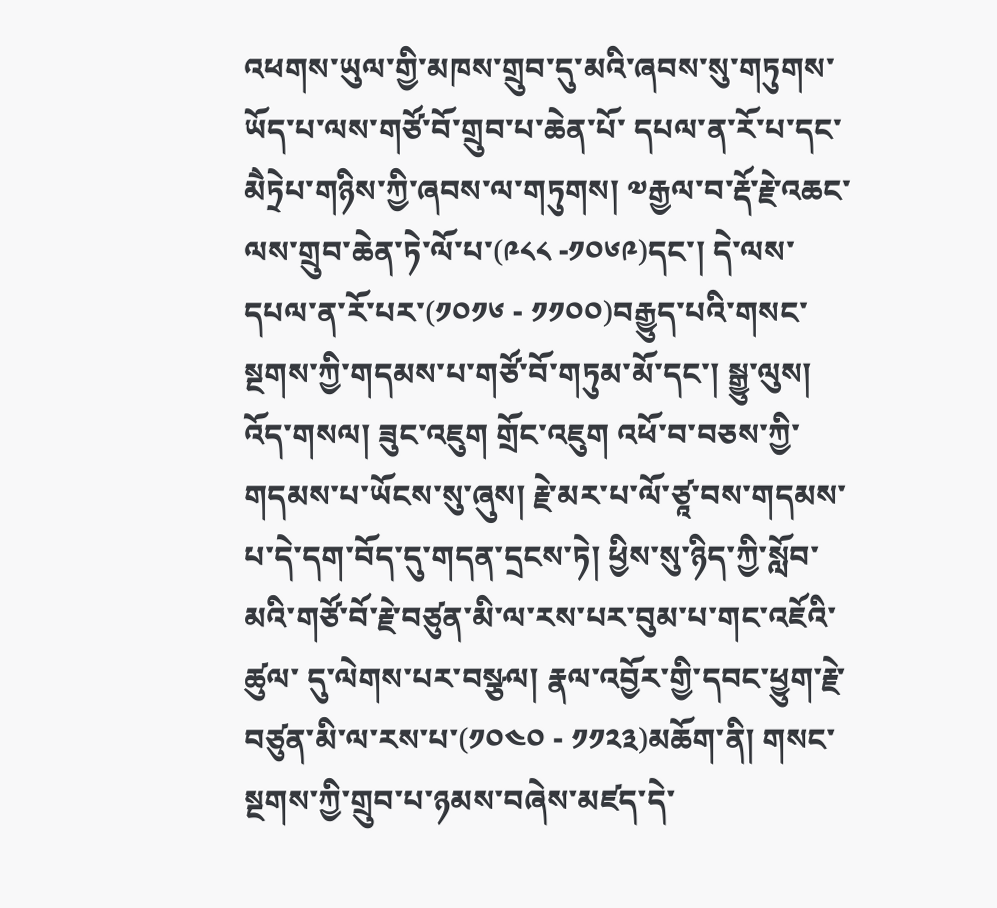འཕགས་ཡུལ་གྱི་མཁས་གྲུབ་དུ་མའི་ཞབས་སུ་གཏུགས་ཡོད་པ་ལས་གཙོ་བོ་གྲུབ་པ་ཆེན་པོ་ དཔལ་ན་རོ་པ་དང་མཻཏྲེཔ་གཉིས་ཀྱི་ཞབས་ལ་གཏུགས། ༧རྒྱལ་བ་རྡོ་རྗེ་འཆང་ལས་གྲུབ་ཆེན་ཏེ་ལོ་པ་(༩༨༨ -༡༠༦༩)དང་། དེ་ལས་དཔལ་ན་རོ་པར་(༡༠༡༦ - ༡༡༠༠)བརྒྱུད་པའི་གསང་སྔགས་ཀྱི་གདམས་པ་གཙོ་བོ་གཏུམ་མོ་དང་། སྒྱུ་ལུས། འོད་གསལ། ཟུང་འཇུག གྲོང་འཇུག འཕོ་བ་བཅས་ཀྱི་གདམས་པ་ཡོངས་སུ་ཞུས། རྗེ་མར་པ་ལོ་ཙཱ་བས་གདམས་པ་དེ་དག་བོད་དུ་གདན་དྲངས་ཏེ། ཕྱིས་སུ་ཉིད་ཀྱི་སློབ་མའི་གཙོ་བོ་རྗེ་བཙུན་མི་ལ་རས་པར་བུམ་པ་གང་འཇོའི་ཚུལ་ དུ་ལེགས་པར་བསྩལ། རྣལ་འབྱོར་གྱི་དབང་ཕྱུག་རྗེ་བཙུན་མི་ལ་རས་པ་(༡༠༤༠ - ༡༡༢༣)མཆོག་ནི། གསང་སྔགས་ཀྱི་གྲུབ་པ་ཉམས་བཞེས་མཛད་དེ་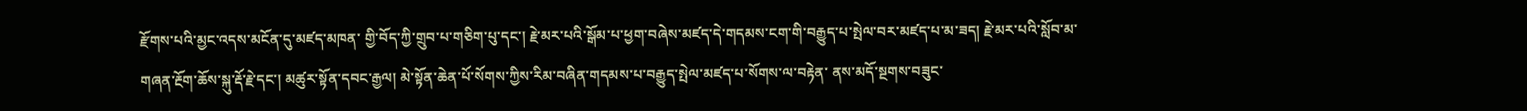རྫོགས་པའི་མྱང་འདས་མངོན་དུ་མཛད་མཁན་ གྱི་བོད་ཀྱི་གྲུབ་པ་གཅིག་པུ་དང་། རྗེ་མར་པའི་སྒོམ་པ་ཕྱག་བཞེས་མཛད་དེ་གདམས་ངག་གི་བརྒྱུད་པ་སྤེལ་བར་མཛད་པ་མ་ཟད། རྗེ་མར་པའི་སློབ་མ་གཞན་རྔོག་ཆོས་སྐུ་རྡོ་རྗེ་དང་། མཚུར་སྟོན་དབང་རྒྱལ། མེ་སྟོན་ཆེན་པོ་སོགས་ཀྱིས་རིམ་བཞིན་གདམས་པ་བརྒྱུད་སྤེལ་མཛད་པ་སོགས་ལ་བརྟེན་ ནས་མདོ་སྔགས་བཟུང་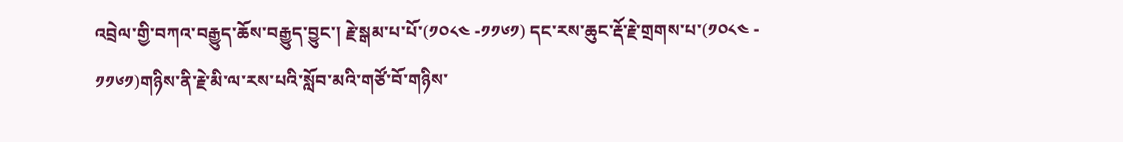འབྲེལ་གྱི་བཀའ་བརྒྱུད་ཆོས་བརྒྱུད་བྱུང་། རྗེ་སྒམ་པ་པོ་(༡༠༨༤ -༡༡༦༡) དང་རས་ཆུང་རྡོ་རྗེ་གྲགས་པ་(༡༠༨༤ - ༡༡༦༡)གཉིས་ནི་རྗེ་མི་ལ་རས་པའི་སློབ་མའི་གཙོ་བོ་གཉིས་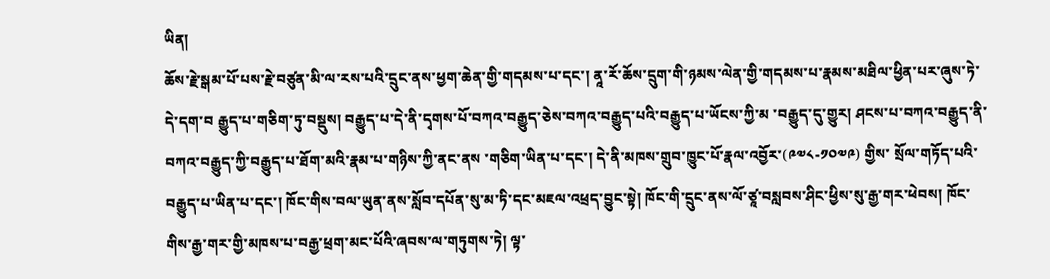ཡིན།
ཆོས་རྗེ་སྒམ་པོ་པས་རྗེ་བཙུན་མི་ལ་རས་པའི་དྲུང་ནས་ཕྱག་ཆེན་གྱི་གདམས་པ་དང་། ནཱ་རོ་ཆོས་དྲུག་གི་ཉམས་ལེན་གྱི་གདམས་པ་རྣམས་མཐིལ་ཕྱིན་པར་ཞུས་ཏེ་དེ་དག་བ རྒྱུད་པ་གཅིག་ཏུ་བསྡུས། བརྒྱུད་པ་དེ་ནི་དྭགས་པོ་བཀའ་བརྒྱུད་ཅེས་བཀའ་བརྒྱུད་པའི་བརྒྱུད་པ་ཡོངས་ཀྱི་མ ་བརྒྱུད་དུ་གྱུར། ཤངས་པ་བཀའ་བརྒྱུད་ནི་བཀའ་བརྒྱུད་ཀྱི་བརྒྱུད་པ་ཐོག་མའི་རྣམ་པ་གཉིས་ཀྱི་ནང་ནས ་གཅིག་ཡིན་པ་དང་། དེ་ནི་མཁས་གྲུབ་ཁྱུང་པོ་རྣལ་འབྱོར་(༩༧༨-༡༠༧༩) གྱིས་ སྲོལ་གཏོད་པའི་བརྒྱུད་པ་ཡིན་པ་དང་། ཁོང་གིས་བལ་ཡུན་ནས་སློབ་དཔོན་སུ་མ་ཏི་དང་མཇལ་འཕྲད་བྱུང་སྟེ། ཁོང་གི་དྲུང་ནས་ལོ་ཙཱ་བསླབས་ཤིང་ཕྱིས་སུ་རྒྱ་གར་ཕེབས། ཁོང་གིས་རྒྱ་གར་གྱི་མཁས་པ་བརྒྱ་ཕྲག་མང་པོའི་ཞབས་ལ་གཏུགས་ཏེ། ལྟ་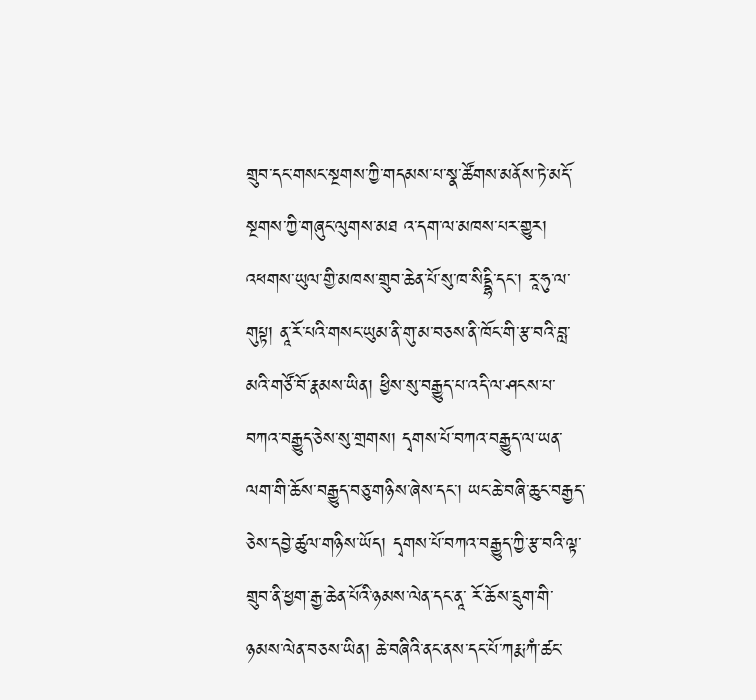གྲུབ་དང་གསང་སྔགས་ཀྱི་གདམས་པ་སྣ་ཚོགས་མནོས་ཏེ་མདོ་སྔགས་ཀྱི་གཞུང་ལུགས་མཐ འ་དག་ལ་མཁས་པར་གྱུར། འཕགས་ཡུལ་གྱི་མཁས་གྲུབ་ཆེན་པོ་སུ་ཁ་སིདྡྷི་དང་། རཱ་ཧུ་ལ་གུཔྟ། ནཱ་རོ་པའི་གསང་ཡུམ་ནི་གུ་མ་བཅས་ནི་ཁོང་གི་རྩ་བའི་བླ་མའི་གཙོ་བོ་རྣམས་ཡིན། ཕྱིས་སུ་བརྒྱུད་པ་འདི་ལ་ཤངས་པ་བཀའ་བརྒྱུད་ཅེས་སུ་གྲགས། དྭགས་པོ་བཀའ་བརྒྱུད་ལ་ཡན་ལག་གི་ཆོས་བརྒྱུད་བཅུ་གཉིས་ཞེས་དང་། ཡང་ཆེ་བཞི་ཆུང་བརྒྱད་ཅེས་དབྱེ་ཚུལ་གཉིས་ཡོད། དྭགས་པོ་བཀའ་བརྒྱུད་ཀྱི་རྩ་བའི་ལྟ་གྲུབ་ནི་ཕྱག་རྒྱ་ཆེན་པོའི་ཉམས་ལེན་དང་ནཱ་ རོ་ཆོས་དྲུག་གི་ཉམས་ལེན་བཅས་ཡིན། ཆེ་བཞིའི་ནང་ནས་དང་པོ་ཀརྨ་ཀཾ་ཚང་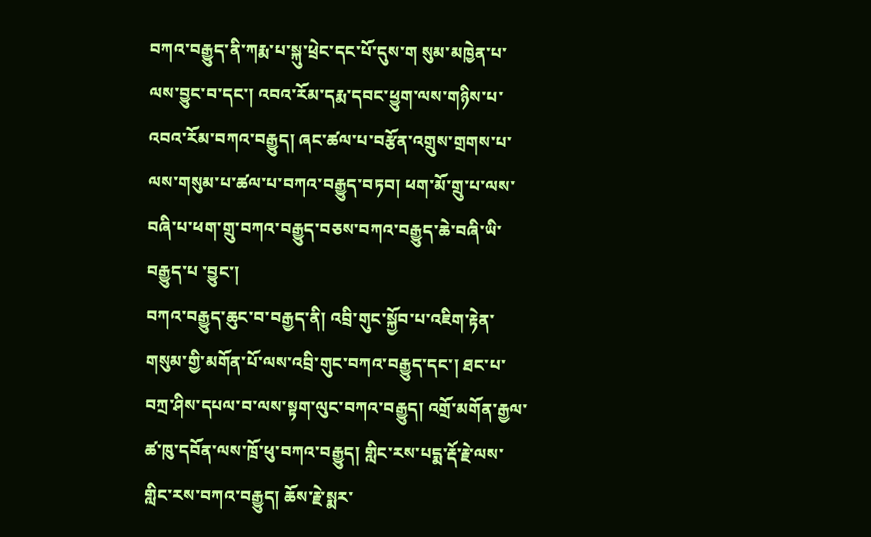བཀའ་བརྒྱུད་ནི་ཀརྨ་པ་སྐུ་ཕྲེང་དང་པོ་དུས་ག སུམ་མཁྱེན་པ་ལས་བྱུང་བ་དང་། འབའ་རོམ་དརྨ་དབང་ཕྱུག་ལས་གཉིས་པ་འབའ་རོམ་བཀའ་བརྒྱུད། ཞང་ཚལ་པ་བརྩོན་འགྲུས་གྲགས་པ་ལས་གསུམ་པ་ཚལ་པ་བཀའ་བརྒྱུད་བཏབ། ཕག་མོ་གྲུ་པ་ལས་བཞི་པ་ཕག་གྲུ་བཀའ་བརྒྱུད་བཅས་བཀའ་བརྒྱུད་ཆེ་བཞི་ཡི་བརྒྱུད་པ ་བྱུང་།
བཀའ་བརྒྱུད་ཆུང་བ་བརྒྱད་ནི། འབྲི་གུང་སྐྱོབ་པ་འཇིག་རྟེན་གསུམ་གྱི་མགོན་པོ་ལས་འབྲི་གུང་བཀའ་བརྒྱུད་དང་། ཐང་པ་བཀྲ་ཤིས་དཔལ་བ་ལས་སྟག་ལུང་བཀའ་བརྒྱུད། འགྲོ་མགོན་རྒྱལ་ཚ་ཁུ་དབོན་ལས་ཁྲོ་ཕུ་བཀའ་བརྒྱུད། གླིང་རས་པདྨ་རྡོ་རྗེ་ལས་གླིང་རས་བཀའ་བརྒྱུད། ཆོས་རྗེ་སྨར་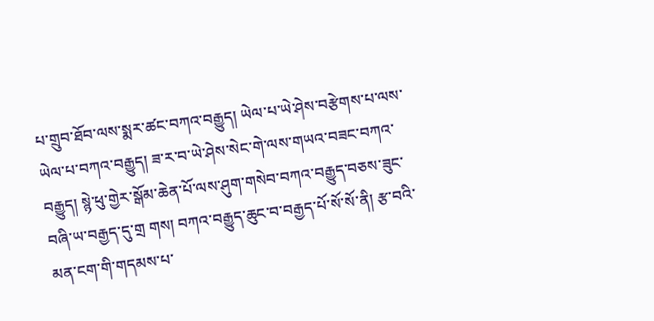པ་གྲུབ་ཐོབ་ལས་སྨར་ཚང་བཀའ་བརྒྱུད། ཡེལ་པ་ཡེ་ཤེས་བརྩེགས་པ་ལས་ཡེལ་པ་བཀའ་བརྒྱུད། ཟ་ར་བ་ཡེ་ཤེས་སེང་གེ་ལས་གཡའ་བཟང་བཀའ་བརྒྱུད། སྙེ་ཕུ་གྱེར་སྒོམ་ཆེན་པོ་ལས་ཤུག་གསེབ་བཀའ་བརྒྱུད་བཅས་ཟུང་བཞི་ཡ་བརྒྱད་དུ་གྲ གས། བཀའ་བརྒྱུད་ཆུང་བ་བརྒྱད་པོ་སོ་སོ་ནི། རྩ་བའི་མན་ངག་གི་གདམས་པ་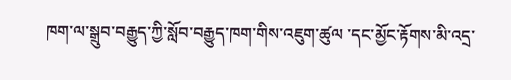ཁག་ལ་སྒྲུབ་བརྒྱུད་ཀྱི་སློབ་བརྒྱུད་ཁག་གིས་འཇུག་ཚུལ ་དང་མྱོང་རྟོགས་མི་འདྲ་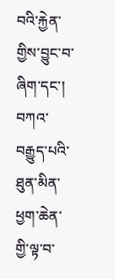བའི་རྐྱེན་གྱིས་བྱུང་བ་ཞིག་དང་། བཀའ་བརྒྱུད་པའི་ཐུན་མིན་ཕྱག་ཆེན་གྱི་ལྟ་བ་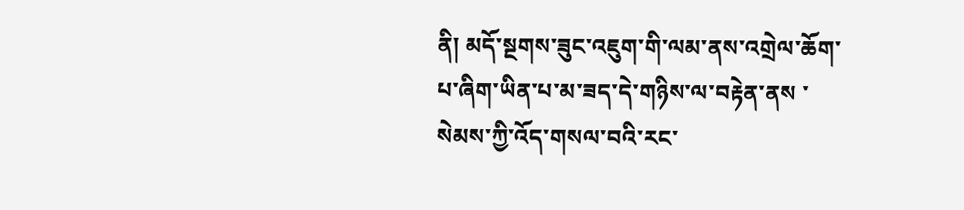ནི། མདོ་སྔགས་ཟུང་འཇུག་གི་ལམ་ནས་འགྲེལ་ཆོག་པ་ཞིག་ཡིན་པ་མ་ཟད་དེ་གཉིས་ལ་བརྟེན་ནས ་སེམས་ཀྱི་འོད་གསལ་བའི་རང་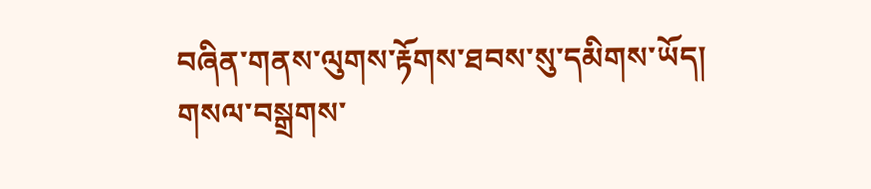བཞིན་གནས་ལུགས་རྟོགས་ཐབས་སུ་དམིགས་ཡོད།
གསལ་བསྒྲགས་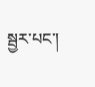སྦྱར་པང་།